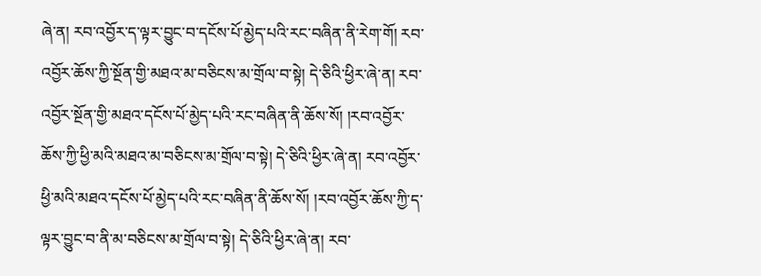ཞེ་ན། རབ་འབྱོར་ད་ལྟར་བྱུང་བ་དངོས་པོ་མྱེད་པའི་རང་བཞིན་ནི་རེག་གོ། རབ་འབྱོར་ཆོས་ཀྱི་སྔོན་གྱི་མཐའ་མ་བཅིངས་མ་གྲོལ་བ་སྟེ། དེ་ཅིའི་ཕྱིར་ཞེ་ན། རབ་འབྱོར་སྔོན་གྱི་མཐའ་དངོས་པོ་མྱེད་པའི་རང་བཞིན་ནི་ཆོས་སོ། །རབ་འབྱོར་ཆོས་ཀྱི་ཕྱི་མའི་མཐའ་མ་བཅིངས་མ་གྲོལ་བ་སྟེ། དེ་ཅིའི་ཕྱིར་ཞེ་ན། རབ་འབྱོར་ཕྱི་མའི་མཐའ་དངོས་པོ་མྱེད་པའི་རང་བཞིན་ནི་ཆོས་སོ། །རབ་འབྱོར་ཆོས་ཀྱི་ད་ལྟར་བྱུང་བ་ནི་མ་བཅིངས་མ་གྲོལ་བ་སྟེ། དེ་ཅིའི་ཕྱིར་ཞེ་ན། རབ་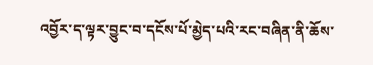འབྱོར་ད་ལྟར་བྱུང་བ་དངོས་པོ་མྱེད་པའི་རང་བཞིན་ནི་ཆོས་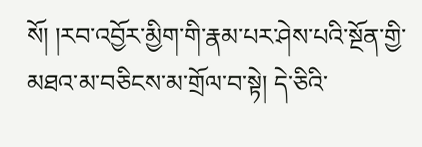སོ། །རབ་འབྱོར་མྱིག་གི་རྣམ་པར་ཤེས་པའི་སྔོན་གྱི་མཐའ་མ་བཅིངས་མ་གྲོལ་བ་སྟེ། དེ་ཅིའི་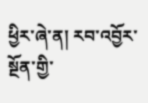ཕྱིར་ཞེ་ན། རབ་འབྱོར་སྔོན་གྱི་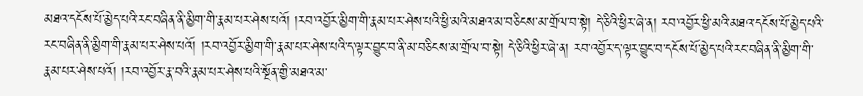མཐའ་དངོས་པོ་མྱེད་པའི་རང་བཞིན་ནི་མྱིག་གི་རྣམ་པར་ཤེས་པའོ། །རབ་འབྱོར་མྱིག་གི་རྣམ་པར་ཤེས་པའི་ཕྱི་མའི་མཐའ་མ་བཅིངས་མ་གྲོལ་བ་སྟེ། དེ་ཅིའི་ཕྱིར་ཞེ་ན། རབ་འབྱོར་ཕྱི་མའི་མཐའ་དངོས་པོ་མྱེད་པའི་རང་བཞིན་ནི་མྱིག་གི་རྣམ་པར་ཤེས་པའོ། །རབ་འབྱོར་མྱིག་གི་རྣམ་པར་ཤེས་པའི་ད་ལྟར་བྱུང་བ་ནི་མ་བཅིངས་མ་གྲོལ་བ་སྟེ། དེ་ཅིའི་ཕྱིར་ཞེ་ན། རབ་འབྱོར་ད་ལྟར་བྱུང་བ་དངོས་པོ་མྱེད་པའི་རང་བཞིན་ནི་མྱིག་གི་རྣམ་པར་ཤེས་པའོ། །རབ་འབྱོར་རྣ་བའི་རྣམ་པར་ཤེས་པའི་སྔོན་གྱི་མཐའ་མ་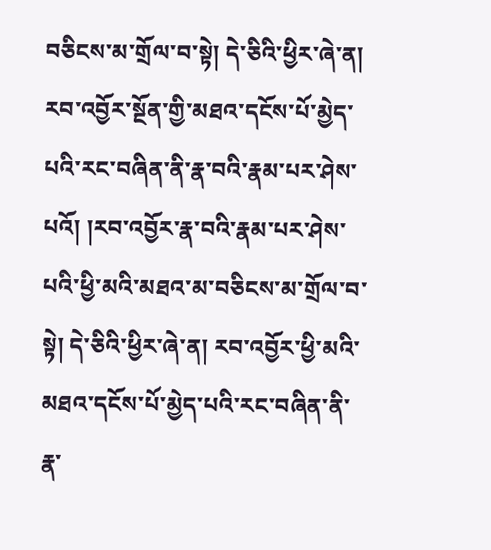བཅིངས་མ་གྲོལ་བ་སྟེ། དེ་ཅིའི་ཕྱིར་ཞེ་ན། རབ་འབྱོར་སྔོན་གྱི་མཐའ་དངོས་པོ་མྱེད་པའི་རང་བཞིན་ནི་རྣ་བའི་རྣམ་པར་ཤེས་པའོ། །རབ་འབྱོར་རྣ་བའི་རྣམ་པར་ཤེས་པའི་ཕྱི་མའི་མཐའ་མ་བཅིངས་མ་གྲོལ་བ་སྟེ། དེ་ཅིའི་ཕྱིར་ཞེ་ན། རབ་འབྱོར་ཕྱི་མའི་མཐའ་དངོས་པོ་མྱེད་པའི་རང་བཞིན་ནི་རྣ་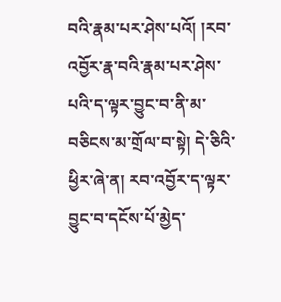བའི་རྣམ་པར་ཤེས་པའོ། །རབ་འབྱོར་རྣ་བའི་རྣམ་པར་ཤེས་པའི་ད་ལྟར་བྱུང་བ་ནི་མ་བཅིངས་མ་གྲོལ་བ་སྟེ། དེ་ཅིའི་ཕྱིར་ཞེ་ན། རབ་འབྱོར་ད་ལྟར་བྱུང་བ་དངོས་པོ་མྱེད་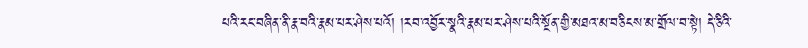པའི་རང་བཞིན་ནི་རྣ་བའི་རྣམ་པར་ཤེས་པའོ། །རབ་འབྱོར་སྣའི་རྣམ་པར་ཤེས་པའི་སྔོན་གྱི་མཐའ་མ་བཅིངས་མ་གྲོལ་བ་སྟེ། དེ་ཅིའི་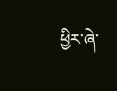ཕྱིར་ཞེ་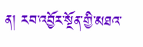ན། རབ་འབྱོར་སྔོན་གྱི་མཐའ་